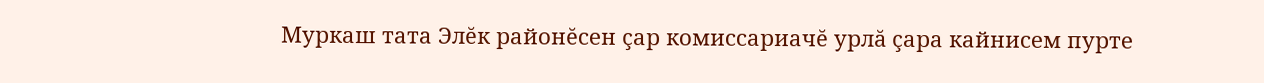Муркаш тата Элĕк районĕсен çар комиссариачĕ урлă çара кайнисем пурте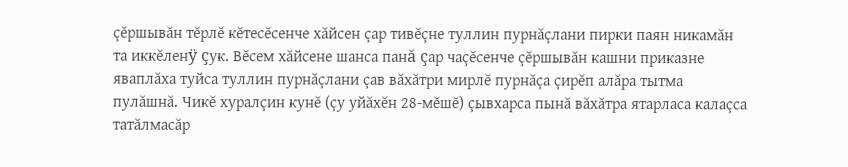çĕршывăн тĕрлĕ кĕтесĕсенче хăйсен çар тивĕçне туллин пурнăçлани пирки паян никамăн та иккĕленÿ çук. Вĕсем хăйсене шанса панă çар чаçĕсенче çĕршывăн кашни приказне яваплăха туйса туллин пурнăçлани çав вăхăтри мирлĕ пурнăçа çирĕп алăра тытма пулăшнă. Чикĕ хуралçин кунĕ (çу уйăхĕн 28-мĕшĕ) çывхарса пынă вăхăтра ятарласа калаçса татăлмасăр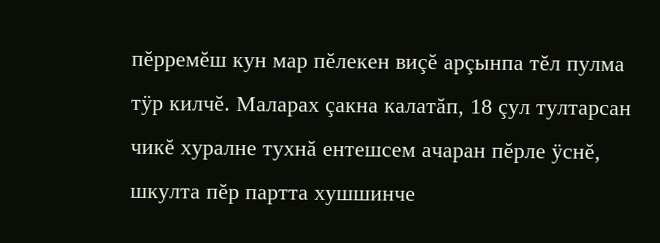пĕрремĕш кун мар пĕлекен виçĕ арçынпа тĕл пулма тÿр килчĕ. Маларах çакна калатăп, 18 çул тултарсан чикĕ хуралне тухнă ентешсем ачаран пĕрле ÿснĕ, шкулта пĕр партта хушшинче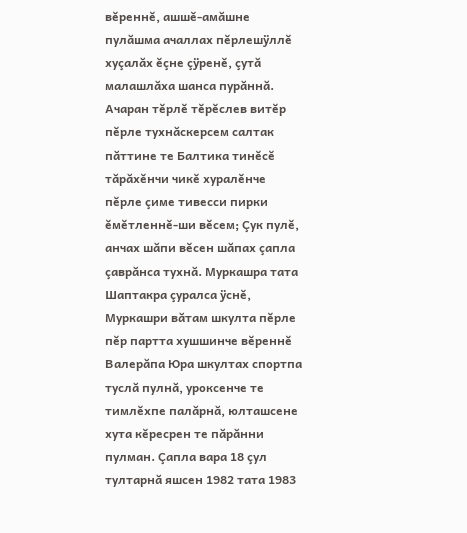вĕреннĕ, ашшĕ-амăшне пулăшма ачаллах пĕрлешÿллĕ хуçалăх ĕçне çÿренĕ, çутă малашлăха шанса пурăннă. Ачаран тĕрлĕ тĕрĕслев витĕр пĕрле тухнăскерсем салтак пăттине те Балтика тинĕсĕ тăрăхĕнчи чикĕ хуралĕнче пĕрле çиме тивесси пирки ĕмĕтленнĕ-ши вĕсем; Çук пулĕ, анчах шăпи вĕсен шăпах çапла çаврăнса тухнă. Муркашра тата Шаптакра çуралса ÿснĕ, Муркашри вăтам шкулта пĕрле пĕр партта хушшинче вĕреннĕ Валерăпа Юра шкултах спортпа туслă пулнă, уроксенче те тимлĕхпе палăрнă, юлташсене хута кĕресрен те пăрăнни пулман. Çапла вара 18 çул тултарнă яшсен 1982 тата 1983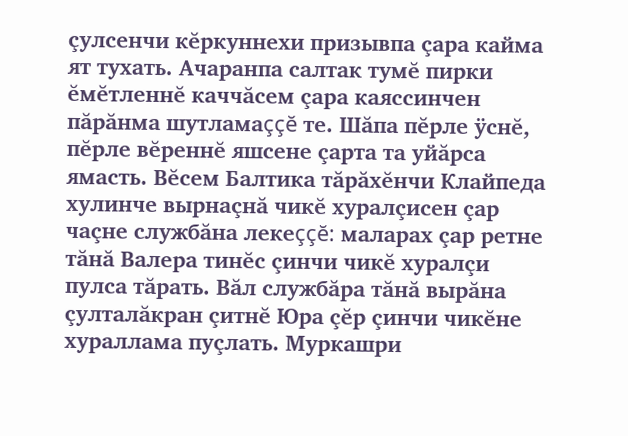çулсенчи кĕркуннехи призывпа çара кайма ят тухать. Ачаранпа салтак тумĕ пирки ĕмĕтленнĕ каччăсем çара каяссинчен пăрăнма шутламаççĕ те. Шăпа пĕрле ÿснĕ, пĕрле вĕреннĕ яшсене çарта та уйăрса ямасть. Вĕсем Балтика тăрăхĕнчи Клайпеда хулинче вырнаçнă чикĕ хуралçисен çар чаçне службăна лекеççĕ: маларах çар ретне тăнă Валера тинĕс çинчи чикĕ хуралçи пулса тăрать. Вăл службăра тăнă вырăна çулталăкран çитнĕ Юра çĕр çинчи чикĕне хураллама пуçлать. Муркашри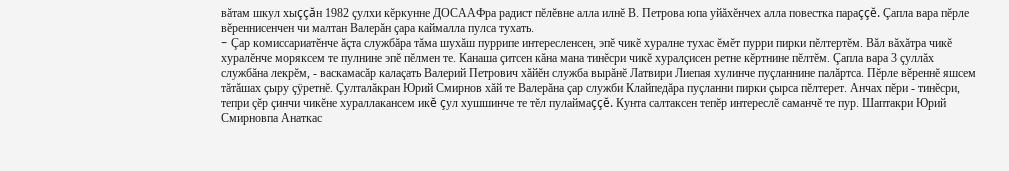вăтам шкул хыççăн 1982 çулхи кĕркунне ДОСААФра радист пĕлĕвне алла илнĕ В. Петрова юпа уйăхĕнчех алла повестка параççĕ. Çапла вара пĕрле вĕреннисенчен чи малтан Валерăн çара каймалла пулса тухать.
- Çар комиссариатĕнче ăçта службăра тăма шухăш пуррипе интересленсен, эпĕ чикĕ хуралне тухас ĕмĕт пурри пирки пĕлтертĕм. Вăл вăхăтра чикĕ хуралĕнче моряксем те пулнине эпĕ пĕлмен те. Канаша çитсен кăна мана тинĕсри чикĕ хуралçисен ретне кĕртнине пĕлтĕм. Çапла вара 3 çуллăх службăна лекрĕм, - васкамасăр калаçать Валерий Петрович хăйĕн служба вырăнĕ Латвири Лиепая хулинче пуçланнине палăртса. Пĕрле вĕреннĕ яшсем тăтăшах çыру çÿретнĕ. Çулталăкран Юрий Смирнов хăй те Валерăна çар служби Клайпедăра пуçланни пирки çырса пĕлтерет. Анчах пĕри - тинĕсри, тепри çĕр çинчи чикĕне хураллакансем икĕ çул хушшинче те тĕл пулаймаççĕ. Кунта салтаксен тепĕр интереслĕ саманчĕ те пур. Шаптакри Юрий Смирновпа Анаткас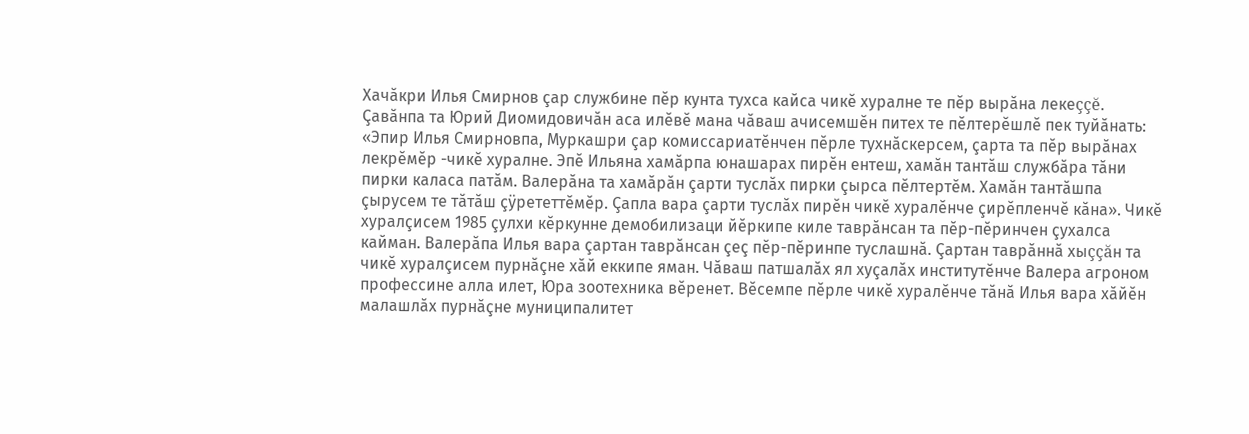Хачăкри Илья Смирнов çар службине пĕр кунта тухса кайса чикĕ хуралне те пĕр вырăна лекеççĕ. Çавăнпа та Юрий Диомидовичăн аса илĕвĕ мана чăваш ачисемшĕн питех те пĕлтерĕшлĕ пек туйăнать: «Эпир Илья Смирновпа, Муркашри çар комиссариатĕнчен пĕрле тухнăскерсем, çарта та пĕр вырăнах лекрĕмĕр -чикĕ хуралне. Эпĕ Ильяна хамăрпа юнашарах пирĕн ентеш, хамăн тантăш службăра тăни пирки каласа патăм. Валерăна та хамăрăн çарти туслăх пирки çырса пĕлтертĕм. Хамăн тантăшпа çырусем те тăтăш çÿрететтĕмĕр. Çапла вара çарти туслăх пирĕн чикĕ хуралĕнче çирĕпленчĕ кăна». Чикĕ хуралçисем 1985 çулхи кĕркунне демобилизаци йĕркипе киле таврăнсан та пĕр-пĕринчен çухалса кайман. Валерăпа Илья вара çартан таврăнсан çеç пĕр-пĕринпе туслашнă. Çартан таврăннă хыççăн та чикĕ хуралçисем пурнăçне хăй еккипе яман. Чăваш патшалăх ял хуçалăх институтĕнче Валера агроном профессине алла илет, Юра зоотехника вĕренет. Вĕсемпе пĕрле чикĕ хуралĕнче тăнă Илья вара хăйĕн малашлăх пурнăçне муниципалитет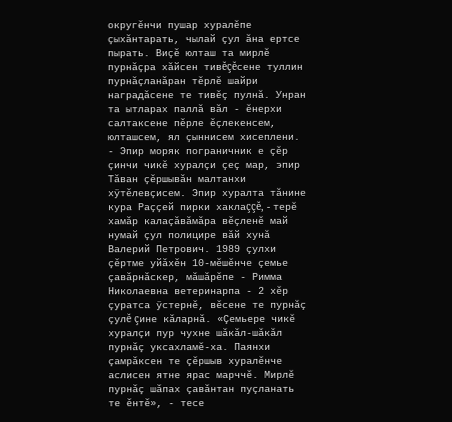округĕнчи пушар хуралĕпе çыхăнтарать, чылай çул ăна ертсе пырать. Виçĕ юлташ та мирлĕ пурнăçра хăйсен тивĕçĕсене туллин пурнăçланăран тĕрлĕ шайри наградăсене те тивĕç пулнă. Унран та ытларах паллă вăл - ĕнерхи салтаксене пĕрле ĕçлекенсем, юлташсем, ял çыннисем хисеплени.
- Эпир моряк пограничник е çĕр çинчи чикĕ хуралçи çеç мар, эпир Тăван çĕршывăн малтанхи хÿтĕлевçисем. Эпир хуралта тăнине кура Раççей пирки хаклаççĕ, - терĕ хамăр калаçăвăмăра вĕçленĕ май нумай çул полицире вăй хунă Валерий Петрович. 1989 çулхи çĕртме уйăхĕн 10-мĕшĕнче çемье çавăрнăскер, мăшăрĕпе - Римма Николаевна ветеринарпа - 2 хĕр çуратса ÿстернĕ, вĕсене те пурнăç çулĕ çине кăларнă. «Çемьере чикĕ хуралçи пур чухне шăкăл-шăкăл пурнăç уксахламĕ-ха. Паянхи çамрăксен те çĕршыв хуралĕнче аслисен ятне ярас марччĕ. Мирлĕ пурнăç шăпах çавăнтан пуçланать те ĕнтĕ», - тесе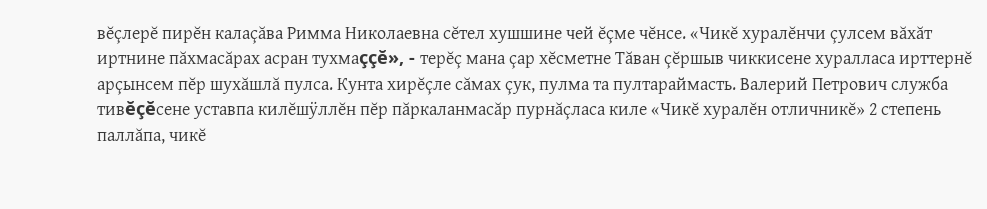вĕçлерĕ пирĕн калаçăва Римма Николаевна сĕтел хушшине чей ĕçме чĕнсе. «Чикĕ хуралĕнчи çулсем вăхăт иртнине пăхмасăрах асран тухмаççĕ», - терĕç мана çар хĕсметне Тăван çĕршыв чиккисене хуралласа ирттернĕ арçынсем пĕр шухăшлă пулса. Кунта хирĕçле сăмах çук, пулма та пултараймасть. Валерий Петрович служба тивĕçĕсене уставпа килĕшÿллĕн пĕр пăркаланмасăр пурнăçласа киле «Чикĕ хуралĕн отличникĕ» 2 степень паллăпа, чикĕ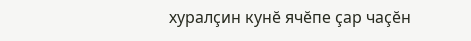хуралçин кунĕ ячĕпе çар чаçĕн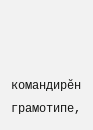командирĕн грамотипе,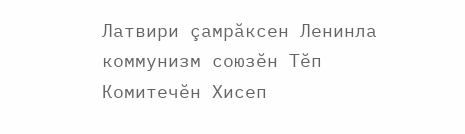Латвири çамрăксен Ленинла коммунизм союзĕн Тĕп Комитечĕн Хисеп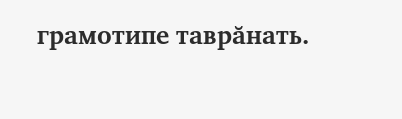грамотипе таврăнать.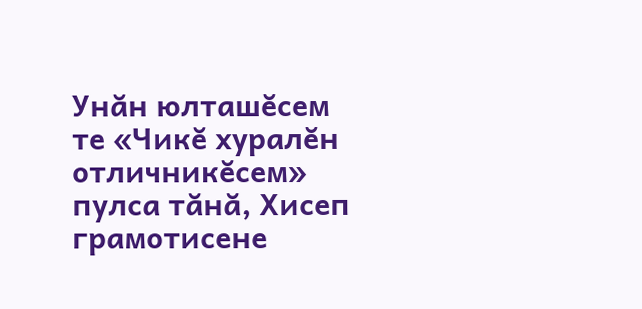Унăн юлташĕсем те «Чикĕ хуралĕн отличникĕсем» пулса тăнă, Хисеп грамотисене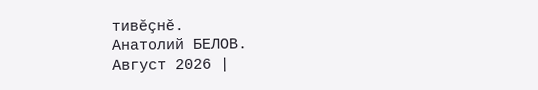тивĕçнĕ.
Анатолий БЕЛОВ.
Август 2026 |